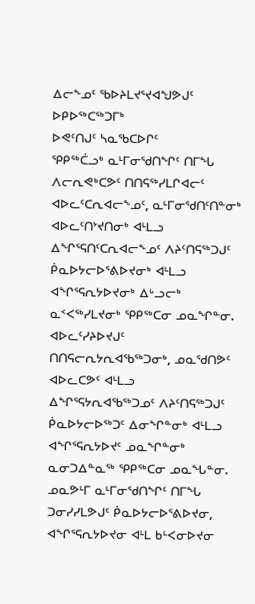ᐃᓕᖕᓄᑦ ᖃᐅᔨᒪᔪᕐᔪᐊᖑᕗᒍᑦ ᐅᑭᐅᖅᑕᖅᑐᒥᒃ
ᐅᕙᑦᑎᒍᑦ ᓴᓇᖃᑕᐅᒋᑦ
ᕿᑭᖅᑖᓗᒃ ᓇᒻᒥᓂᖁᑎᖏᑦ ᑎᒥᖓ
ᐱᓕᕆᕙᒃᑕᕗᑦ ᑎᑎᕋᖅᓯᒪᒋᐊᓕᑦ ᐊᐅᓚᑦᑕᕆᐊᓕᖕᓄᑦ, ᓇᒻᒥᓂᖁᑎᑦᑎᓐᓂᒃ ᐊᐅᓚᑦᑎᔾᔪᑎᓂᒃ ᐊᒻᒪᓗ ᐃᖏᕐᕋᑎᑦᑕᕆᐊᓕᖕᓄᑦ ᐱᔨᑦᑎᕋᖅᑐᒍᑦ ᑮᓇᐅᔭᓕᐅᕐᕕᐅᔪᓂᒃ ᐊᒻᒪᓗ ᐊᖏᕐᕋᕆᔭᐅᔪᓂᒃ ᐃᒡᓗᓕᒃ ᓇᑉᐸᖅᓯᒪᔪᓂᒃ ᕿᑭᖅᑕᓂ ᓄᓇᖏᓐᓂ.
ᐊᐅᓚᑦᓯᔨᐅᔪᒍᑦ ᑎᑎᕋᓕᕆᔭᕆᐊᖃᖅᑐᓂᒃ, ᓄᓇᖁᑎᕗᑦ ᐊᐅᓚᑕᕗᑦ ᐊᒻᒪᓗ ᐃᖏᕐᕋᔭᕆᐊᖃᖅᑐᓄᑦ ᐱᔨᑦᑎᕋᖅᑐᒍᑦ ᑮᓇᐅᔭᓕᐅᖅᑐᑦ ᐃᓂᖏᓐᓂᒃ ᐊᒻᒪᓗ ᐊᖏᕐᕋᕆᔭᐅᔪᑦ ᓄᓇᖏᓐᓂᒃ ᓇᓂᑐᐃᓐᓇᖅ ᕿᑭᖅᑕᓂ ᓄᓇᖓᓐᓂ.
ᓄᓇᕗᒻᒥ ᓇᒻᒥᓂᖁᑎᖏᑦ ᑎᒥᖓ
ᑐᓂᓯᓯᒪᕗᒍᑦ ᑮᓇᐅᔭᓕᐅᕐᕕᐅᔪᓂ, ᐊᖏᕐᕋᕆᔭᐅᔪᓂ ᐊᒻᒪ ᑲᒻᐸᓂᐅᔪᓂ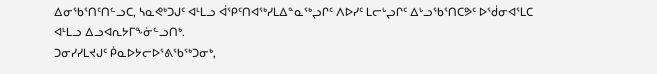ᐃᓂᖃᕐᑎᑦᑎᓪᓗᑕ, ᓴᓇᕙᒃᑐᒍᑦ ᐊᒻᒪᓗ ᐋᕿᑦᑎᐊᖅᓯᒪᐃᓐᓇᖅᖢᒋᑦ ᐱᐅᓯᑦ ᒪᓕᒡᖢᒋᑦ ᐃᒡᓗᖃᕐᑎᑕᕗᑦ ᐅᖂᓂᐊᕐᒪᑕ ᐊᒻᒪᓗ ᐃᓗᐊᕆᔭᒥᖕᓃᓪᓗᑎᒃ.
ᑐᓂᓯᓯᒪᔪᒍᑦ ᑮᓇᐅᔭᓕᐅᕐᕕᖃᖅᑐᓂᒃ,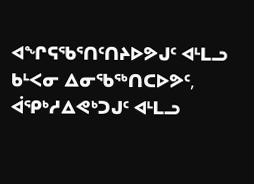ᐊᖏᕋᖃᕐᑎᑦᑎᔨᐅᕗᒍᑦ ᐊᒻᒪᓗ ᑲᒻᐸᓂ ᐃᓂᖃᖅᑎᑕᐅᕗᑦ, ᐋᕿᒃᓱᐃᕙᒃᑐᒍᑦ ᐊᒻᒪᓗ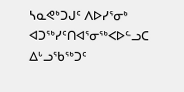ᓴᓇᕙᒃᑐᒍᑦ ᐱᐅᓯᕐᓂᒃ ᐊᑐᖅᓯᑦᑎᐊᕐᓂᖅᐸᐅᓪᓗᑕ ᐃᒡᓗᖃᖅᑐᑦ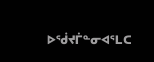ᐅᖂᔪᒦᓐᓂᐊᕐᒪᑕ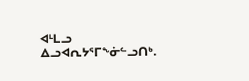ᐊᒻᒪᓗ ᐃᓗᐊᕆᔭᕐᒥᖕᓃᓪᓗᑎᒃ.